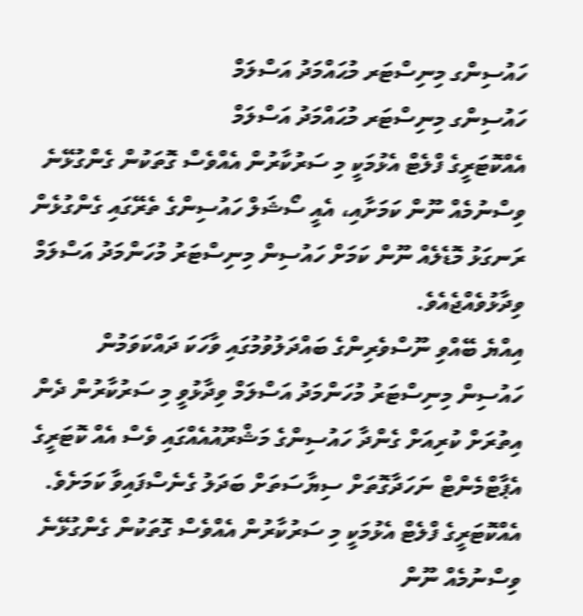ހައުސިންގ މިނިސްޓަރ މުޙައްމަދު އަސްލަމް
ހައުސިންގ މިނިސްޓަރ މުޙައްމަދު އަސްލަމް
އެއްކޮޓަރީގެ ފްލެޓް އެޅުމަކީ މި ސަރުކާރުން އެއްވެސް ގޮތަކުން ގެންގުޅޭނެ ވިސްނުމެއް ނޫން ކަމަށާއި، އެއީ ސޯޝަލް ހައުސިންގެ ތެރޭގައި ގެންގުޅެން ރަނގަޅު މޮޑެލެއް ނޫން ކަމަށް ހައުސިން މިނިސްޓަރު މުހަންމަދު އަސްލަމް ވިދާޅުވެއްޖެއެވެ.
އިއްޔެ ބޭއްވި ނޫސްވެރިންގެ ބައްދަލުވުމުގައި ވާހަކަ ދައްކަވަމުން ހައުސިން މިނިސްޓަރު މުހަންމަދު އަސްލަމް ވިދާޅުވީ މި ސަރުކާރުން ދެން އިތުރަށް ކުރިއަށް ގެންދާ ހައުސިންގެ މަޝްރޫއުއެއްގައި ވެސް އެއް ކޮޓަރީގެ އެޕާޓްމެންޓް ނަހަދާގޮތަށް ސިޔާސަތަށް ބަދަލު ގެނެސްފައިވާ ކަމަށެވެ. އެއްކޮޓަރީގެ ފްލެޓް އެޅުމަކީ މި ސަރުކާރުން އެއްވެސް ގޮތަކުން ގެންގުޅޭނެ ވިސްނުމެއް ނޫން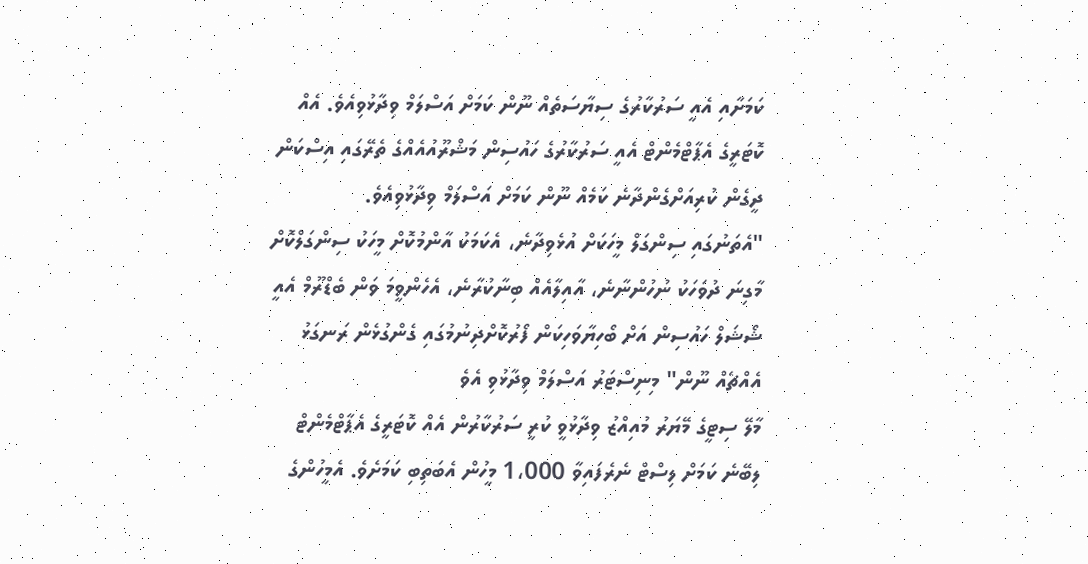ކަމަށާއި އެއީ ސަރުކާރުގެ ސިޔާސަތެއް ނޫން ކަމަށް އަސްލަމް ވިދާޅުވިއެވެ. އެއް ކޮޓަރީގެ އެޕާޓްމެންޓް އެއީ ސަރުކާރުގެ ހައުސިން މަޝްރޫއުއެއްގެ ތެރޭގައި އިސްކަން ދީގެން ކުރިއަށްގެންދާނެ ކަމެއް ނޫން ކަމަށް އަސްލަމް ވިދާޅުވިއެވެ.
"އެތަނުގައި ސިންގަލް މީހަކަށް އުޅެވިދާނެ، އެކަމަކު އާންމުކޮށް މީހަކު ސިންގަލްކޮށް މާގިނަ ދުވަހަކު ނުހުންނާނެ، އާއިލާއެއް ބިނާކުރާނެ، އެހެންވީމަ ވަން ބެޑްރޫމް އެއީ ޝޯޝަލް ހައުސިން އަށް ބޯހިޔާވަހިކަން ފޯރުކޮށްދިނުމުގައި ގެންގުޅެން ރަނގަޅު އެއްޗެއް ނޫން" މިނިސްޓަރު އަސްލަމް ވިދާޅުވި އެވެ
މާލޭ ސިޓީގެ މޭޔަރު މުއިއްޒު ވިދާޅުވީ ކުރީ ސަރުކާރުން އެއް ކޮޓަރީގެ އެޕާޓްމެންޓް ލިބޭނެ ކަމަށް ލިސްޓް ނެރެފައިވާ 1،000 މީހުން އެބަތިބި ކަމަށެވެ. އެމީހުންގެ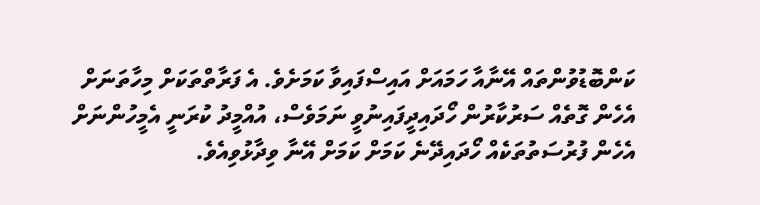ކަންބޮޑުވުންތައް އޭނާއާ ހަމައަށް އައިސްފައިވާ ކަމަށެވެ. އެ ފަރާތްތަކަށް މިހާތަނަށް އެހެން ގޮތެއް ސަރުކާރުން ހޯދައިދީފައިނުވީ ނަމަވެސް، އުއްމީދު ކުރަނީ އެމީހުންނަށް އެހެން ފުރުސަތުތަކެއް ހޯދައިދޭނެ ކަމަށް ކަމަށް އޭނާ ވިދާޅުވިއެވެ.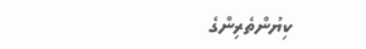ކިޔުންތެރިންގެ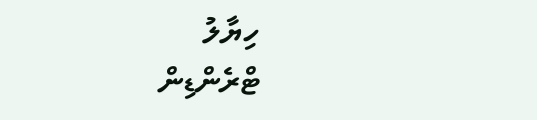ހިޔާލު
ޓްރެންޑިން